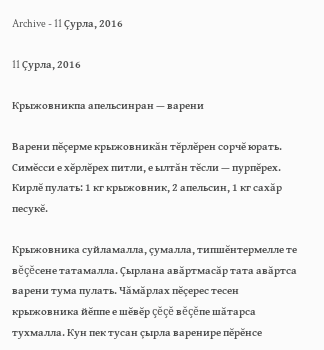Archive - 11 Çурла, 2016

11 Çурла, 2016

Крыжовникпа апельсинран — варени

Варени пĕçерме крыжовникăн тĕрлĕрен сорчĕ юрать. Симĕсси е хĕрлĕрех питли, е ылтăн тĕсли — пурпĕрех. Кирлĕ пулать: 1 кг крыжовник, 2 апельсин, 1 кг сахăр песукĕ.

Крыжовника суйламалла, çумалла, типшĕнтермелле те вĕçĕсене татамалла. Çырлана авăртмасăр тата авăртса варени тума пулать. Чăмăрлах пĕçерес тесен крыжовника йĕппе е шĕвĕр çĕçĕ вĕçĕпе шăтарса тухмалла. Кун пек тусан çырла варенире пĕрĕнсе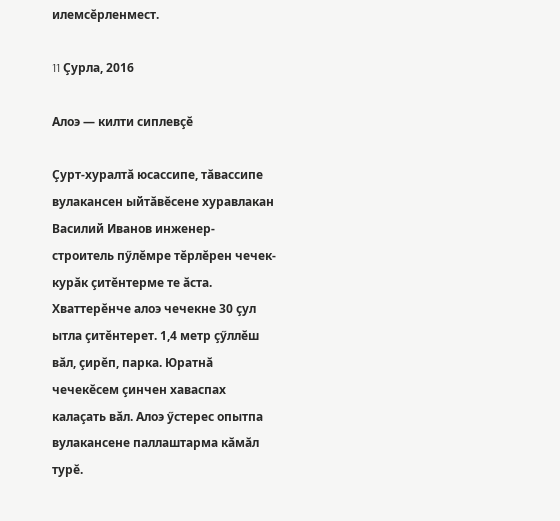илемсĕрленмест.

11 Çурла, 2016

Алоэ — килти сиплевçĕ

Çурт-хуралтă юсассипе, тăвассипе вулакансен ыйтăвĕсене хуравлакан Василий Иванов инженер-строитель пӳлĕмре тĕрлĕрен чечек-курăк çитĕнтерме те ăста. Хваттерĕнче алоэ чечекне 30 çул ытла çитĕнтерет. 1,4 метр çӳллĕш вăл, çирĕп, парка. Юратнă чечекĕсем çинчен хаваспах калаçать вăл. Алоэ ӳстерес опытпа вулакансене паллаштарма кăмăл турĕ.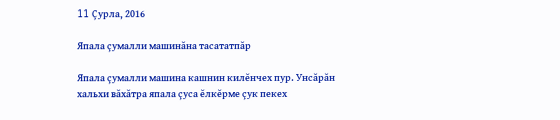11 Çурла, 2016

Япала çумалли машинăна тасататпăр

Япала çумалли машина кашнин килĕнчех пур. Унсăрăн хальхи вăхăтра япала çуса ĕлкĕрме çук пекех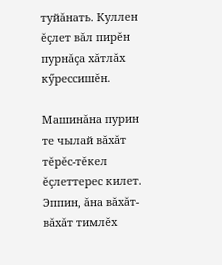туйăнать. Куллен ĕçлет вăл пирĕн пурнăçа хăтлăх кӳрессишĕн.

Машинăна пурин те чылай вăхăт тĕрĕс-тĕкел ĕçлеттерес килет. Эппин, ăна вăхăт-вăхăт тимлĕх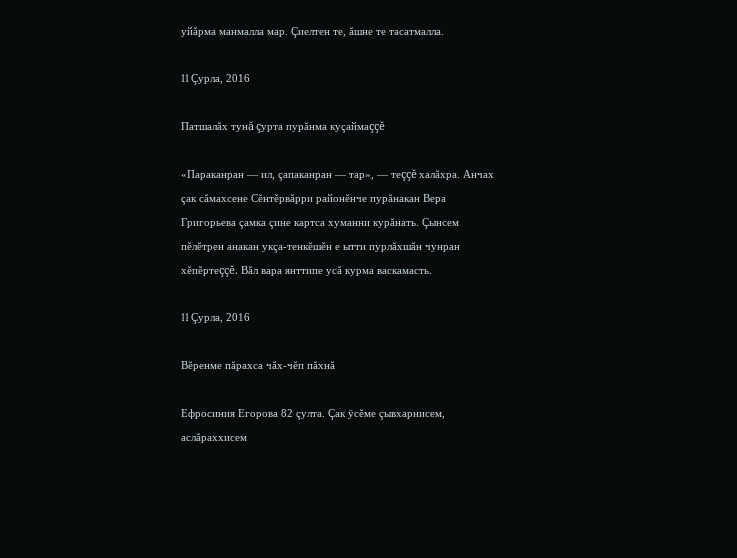уйăрма манмалла мар. Çиелтен те, ăшне те тасатмалла.

11 Çурла, 2016

Патшалăх тунă çурта пурăнма куçаймаççĕ

«Параканран — ил, çапаканран — тар», — теççĕ халăхра. Анчах çак сăмахсене Сĕнтĕрвăрри районĕнче пурăнакан Вера Григорьева çамка çине картса хуманни курăнать. Çынсем пĕлĕтрен анакан укçа-тенкĕшĕн е ытти пурлăхшăн чунран хĕпĕртеççĕ. Вăл вара янттипе усă курма васкамасть.

11 Çурла, 2016

Вĕренме пăрахса чăх-чĕп пăхнă

Ефросиния Егорова 82 çулта. Çак ÿсĕме çывхарнисем, аслăраххисем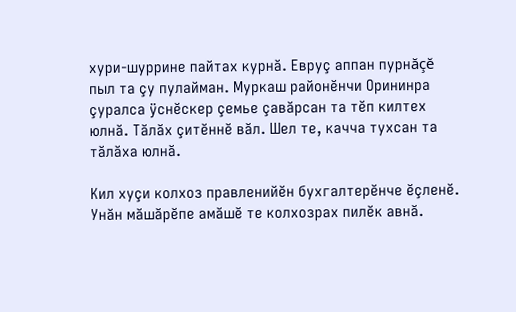хури-шуррине пайтах курнă. Евруç аппан пурнăçĕ пыл та çу пулайман. Муркаш районĕнчи Орининра çуралса ÿснĕскер çемье çавăрсан та тĕп килтех юлнă. Тăлăх çитĕннĕ вăл. Шел те, качча тухсан та тăлăха юлнă.

Кил хуçи колхоз правленийĕн бухгалтерĕнче ĕçленĕ. Унăн мăшăрĕпе амăшĕ те колхозрах пилĕк авнă.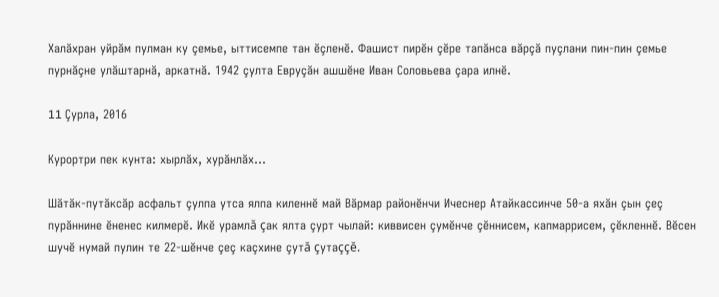Халăхран уйрăм пулман ку çемье, ыттисемпе тан ĕçленĕ. Фашист пирĕн çĕре тапăнса вăрçă пуçлани пин-пин çемье пурнăçне улăштарнă, аркатнă. 1942 çулта Евруçăн ашшĕне Иван Соловьева çара илнĕ.

11 Çурла, 2016

Курортри пек кунта: хырлăх, хурăнлăх...

Шăтăк-путăксăр асфальт çулпа утса ялпа киленнĕ май Вăрмар районĕнчи Ичеснер Атайкассинче 50-а яхăн çын çеç пурăннине ĕненес килмерĕ. Икĕ урамлă çак ялта çурт чылай: киввисен çумĕнче çĕннисем, капмаррисем, çĕкленнĕ. Вĕсен шучĕ нумай пулин те 22-шĕнче çеç каçхине çутă çутаççĕ.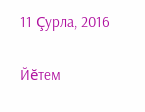11 Çурла, 2016

Йĕтем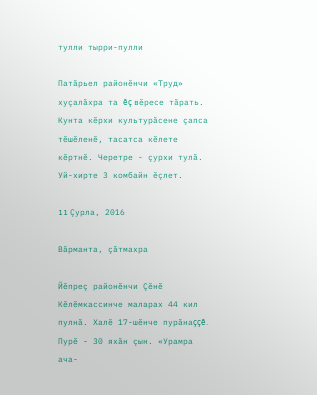тулли тырри-пулли

Патăрьел районĕнчи «Труд» хуçалăхра та ĕç вĕресе тăрать. Кунта кĕрхи культурăсене çапса тĕшĕленĕ, тасатса кĕлете кĕртнĕ. Черетре - çурхи тулă. Уй-хирте 3 комбайн ĕçлет.

11 Çурла, 2016

Вăрманта, çăтмахра

Йĕпреç районĕнчи Çĕнĕ Кĕлĕмкассинче маларах 44 кил пулнă. Халĕ 17-шĕнче пурăнаççĕ. Пурĕ - 30 яхăн çын. «Урамра ача-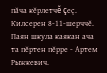пăча кĕрлетчĕ çеç. Килсерен 8-11-шерччĕ. Паян шкула каякан ача та пĕртен пĕрре - Артем Рыжкевич.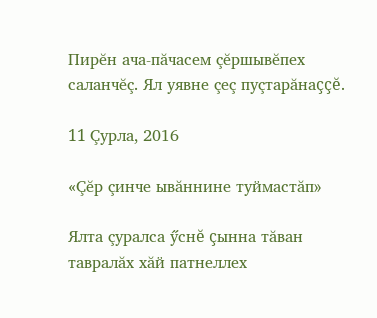Пирĕн ача-пăчасем çĕршывĕпех саланчĕç. Ял уявне çеç пуçтарăнаççĕ.

11 Çурла, 2016

«Çĕр çинче ывăннине туймастăп»

Ялта çуралса ӳснĕ çынна тăван тавралăх хăй патнеллех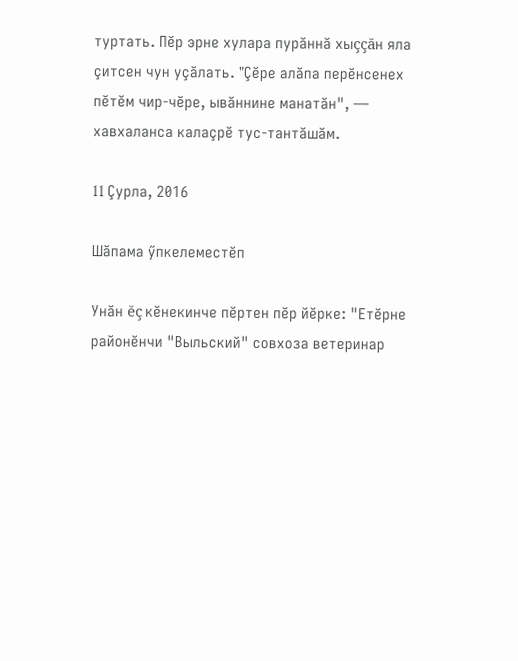туртать. Пĕр эрне хулара пурăннă хыççăн яла çитсен чун уçăлать. "Çĕре алăпа перĕнсенех пĕтĕм чир-чĕре, ывăннине манатăн", — хавхаланса калаçрĕ тус-тантăшăм.

11 Çурла, 2016

Шăпама ӳпкелеместĕп

Унăн ĕç кĕнекинче пĕртен пĕр йĕрке: "Етĕрне районĕнчи "Выльский" совхоза ветеринар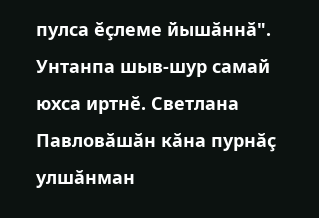пулса ĕçлеме йышăннă". Унтанпа шыв-шур самай юхса иртнĕ. Светлана Павловăшăн кăна пурнăç улшăнман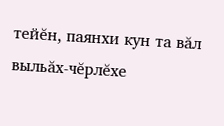тейĕн, паянхи кун та вăл выльăх-чĕрлĕхе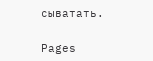сыватать.

Pages